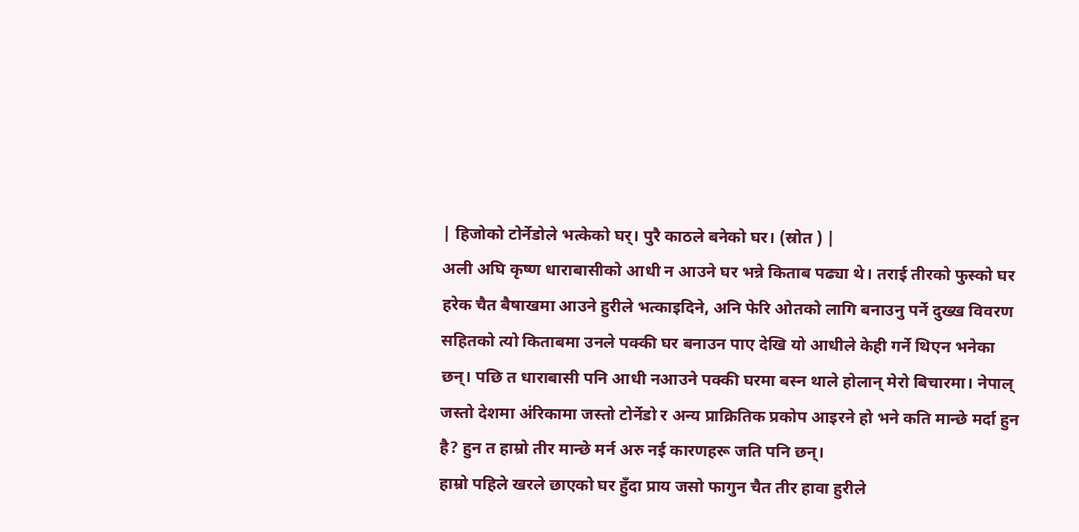| हिजोको टोर्नेडोले भत्केको घर्। पुरै काठले बनेको घर। (स्रोत ) |
अली अघि कृष्ण धाराबासीको आधी न आउने घर भन्ने किताब पढ्या थे। तराई तीरको फुस्को घर हरेक चैत बैषाखमा आउने हुरीले भत्काइदिने, अनि फेरि ओतको लागि बनाउनु पर्ने दुख्ख विवरण सहितको त्यो किताबमा उनले पक्की घर बनाउन पाए देखि यो आधीले केही गर्ने थिएन भनेका छन्। पछि त धाराबासी पनि आधी नआउने पक्की घरमा बस्न थाले होलान् मेरो बिचारमा। नेपाल् जस्तो देशमा अंरिकामा जस्तो टोर्नेडो र अन्य प्राक्रितिक प्रकोप आइरने हो भने कति मान्छे मर्दा हुन है? हुन त हाम्रो तीर मान्छे मर्न अरु नई कारणहरू जति पनि छन्।
हाम्रो पहिले खरले छाएको घर हुँदा प्राय जसो फागुन चैत तीर हावा हुरीले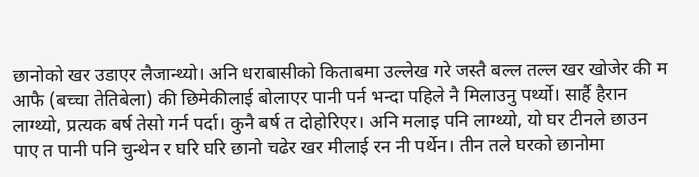छानोको खर उडाएर लैजान्थ्यो। अनि धराबासीको किताबमा उल्लेख गरे जस्तै बल्ल तल्ल खर खोजेर की म आफै (बच्चा तेतिबेला) की छिमेकीलाई बोलाएर पानी पर्न भन्दा पहिले नै मिलाउनु पर्थ्यो। सार्है हैरान लाग्थ्यो, प्रत्यक बर्ष तेसो गर्न पर्दा। कुनै बर्ष त दोहोरिएर। अनि मलाइ पनि लाग्थ्यो, यो घर टीनले छाउन पाए त पानी पनि चुन्थेन र घरि घरि छानो चढेर खर मीलाई रन नी पर्थेन। तीन तले घरको छानोमा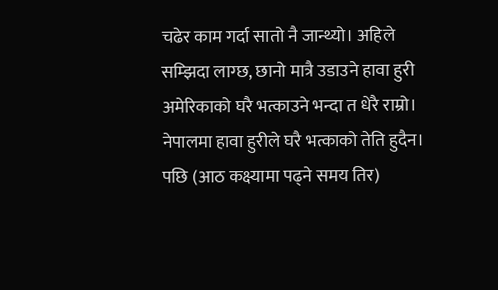चढेर काम गर्दा सातो नै जान्थ्यो। अहिले सम्झिदा लाग्छ, छानो मात्रै उडाउने हावा हुरी अमेरिकाको घरै भत्काउने भन्दा त धेरै राम्रो। नेपालमा हावा हुरीले घरै भत्काको तेति हुदैन। पछि (आठ कक्ष्यामा पढ्ने समय तिर)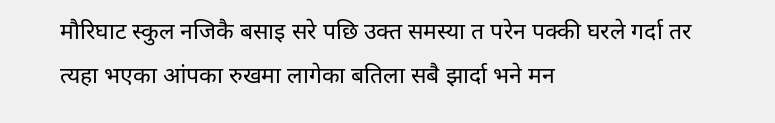मौरिघाट स्कुल नजिकै बसाइ सरे पछि उक्त समस्या त परेन पक्की घरले गर्दा तर त्यहा भएका आंपका रुखमा लागेका बतिला सबै झार्दा भने मन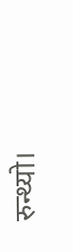रुन्थ्यो।